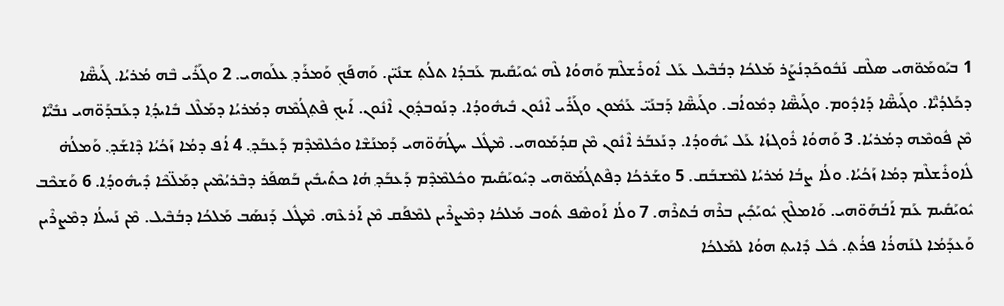1 ܒܝܰܘܡܰܘ̈ܗܝ ܣܠܶܩ ܢܰܒܽܘܟܰܕܢܳܨܰܪ ܡܰܠܟܳܐ ܕܒܳܒܶܝܠ ܥܰܠ ܐܽܘܪܺܫܠܶܡ ܘܰܗܘܳܐ ܠܶܗ ܝܽܘܝܰܩܺܝܡ ܥܰܒܕܳܐ ܬܠܳܬ݂ ܫܢܺܝ̈ܢ. ܘܰܗܦܰܟ݂ ܘܰܡܪܰܕ݂ ܥܠܰܘܗܝ. 2 ܘܓܰܪܺܝ ܒܶܗ ܡܳܪܝܳܐ. ܓܰܝܣ̈ܶܐ ܕܟܰܠܕܳܝ̈ܶܐ. ܘܓܰܝܣ̈ܶܐ ܕܰܐܕܽܘܡ. ܘܓܰܝܣ̈ܶܐ ܕܡܽܘܐܳܒ. ܘܓܰܝܣ̈ܶܐ ܕܰܒܢܰܝ̈ ܥܰܡܽܘܢ ܘܓܰܪܺܝ ܐܶܢܽܘܢ ܒܺܝܗܽܘܕܳܐ. ܕܢܰܘܒܕ݂ܽܘܢ ܐܶܢܽܘܢ. ܐܰܝܟ݂ ܦܶܬ݂ܓܳܡܶܗ ܕܡܳܪܝܳܐ ܕܡܰܠܶܠ ܒܺܐܝܕ݂ܳܐ ܕܥܰܒܕܰܘ̈ܗܝ ܢܒܺܝ̈ܶܐ ܡܶܢ ܦܽܘܡܶܗ ܕܡܳܪܝܳܐ. 3 ܘܰܗܘܳܐ ܪܽܘܓܙܳܐ ܥܰܠ ܝܺܗܽܘܕܳܐ. ܕܢܰܥܒܰܪ ܐܶܢܽܘܢ ܡܶܢ ܩܕܳܡܰܘܗܝ. ܡܶܛܽܠ ܚܛܳܗܰܘ̈ܗܝ ܕܰܡܢܰܫܶܐ ܘܟܽܠܡܶܕܶܡ ܕܰܥܒܰܕ݂. 4 ܐܳܦ ܕܡܳܐ ܙܰܟܳܝܳܐ ܕܶܐܫܰܕ݂. ܘܰܡܠܳܗ̇ ܠܽܐܘܪܺܫܠܶܡ ܕܡܳܐ ܙܰܟܳܝܳܐ. ܘܠܳܐ ܨܒܳܐ ܡܳܪܝܳܐ ܠܡܶܫܒܰܩ. 5 ܘܫܰܪܟܳܐ ܕܦܶܬܓܳܡܰܘ̈ܗܝ ܕܝܽܘܝܰܩܺܝܡ ܘܟܽܠܡܶܕܶܡ ܕܰܥܒܰܕ݂ ܗܳܐ ܟܬܺܝܒܺܝܢ ܒܰܣܦܰܪ ܕܒܶܪܝܳܡܶܝܢ ܕܡܰܠ̈ܟܶܐ ܕܺܝܗܽܘܕ݂ܳܐ. 6 ܘܰܫܟܶܒ ܝܽܘܝܰܩܺܝܡ ܥܰܡ ܐܰܒܳܗܰܘ̈ܗܝ. ܘܰܐܡܠܶܟ݂ ܝܽܘܝܰܟ݂ܺܝܢ ܒܪܶܗ ܒܳܬܪܶܗ. 7 ܘܠܳܐ ܐܰܘܣܶܦ ܬܽܘܒ ܡܰܠܟܳܐ ܕܡܶܨܪܶܝܢ ܠܡܶܦܰܩ ܡܶܢ ܐܰܪܥܶܗ. ܡܶܛܽܠ ܕܰܢܣܰܒ ܡܰܠܟܳܐ ܕܒܳܒܶܝܠ. ܡܶܢ ܢܰܚܠܳܐ ܕܡܶܨܪܶܝܢ ܘܰܥܕܰܡܳܐ ܠܢܰܗܪܳܐ ܦܪܳܬ݂. ܟܽܠ ܕܺܐܝܬ݂ ܗܘܳܐ ܠܡܰܠܟܳܐ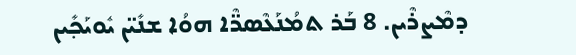ܕܡܶܨܪܶܝܢ. 8 ܒܰܪ ܬܡܳܢܰܥܶܣܖ̈ܶܐ ܗܘܳܐ ܫܢܺܝ̈ܢ ܝܽܘܝܰܟ݂ܺܝܢ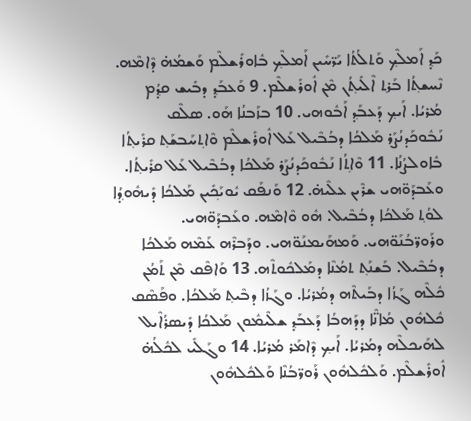ܟܰܕ݂ ܐܰܡܠܶܟ݂ ܘܰܬܠܳܬܳܐ ܝܰܖ̈ܚܺܝܢ ܐܰܡܠܶܟ݂ ܒܽܐܘܪܺܫܠܶܡ ܘܰܫܡܳܗ̇ ܕܶܐܡܶܗ. ܢܶܚܫܬ݂ܳܐ ܒܰܪܬ݂ ܐܶܠܺܝܬ݂ܳܢ ܡܶܢ ܐܽܘܪܺܫܠܶܡ. 9 ܘܰܥܒܰܕ݂ ܕܒܺܝܫ ܩܕ݂ܳܡ ܡܳܪܝܳܐ. ܐܰܝܟ݂ ܕܰܥܒܰܕ݂ ܐܰܒܽܘܗܝ. 10 ܒܙܰܒܢܳܐ ܗܰܘ. ܣܠܶܩ ܢܰܒܽܘܟܰܕܢܳܨܰܪ ܡܰܠܟܳܐ ܕܒܳܒܶܝܠ ܥܰܠ ܐܽܘܪܺܫܠܶܡ ܘܶܐܬ݂ܚܰܒܫܰܬ݂ ܩܪܺܝܬ݂ܳܐ ܒܽܐܘܠܨܳܢܳܐ. 11 ܘܶܐܬ݂ܳܐ ܢܰܒܽܘܟܰܕܢܳܨܰܪ ܡܰܠܟܳܐ ܕܒܳܒܶܝܠ ܥܰܠ ܩܪܺܝܬ݂ܳܐ. ܘܥܰܒܕܰܘ̈ܗܝ ܫܪܶܝܢ ܥܠܶܝܗ̇. 12 ܘܰܢܦܰܩ ܝܽܘܝܰܟ݂ܺܝܢ ܡܰܠܟܳܐ ܕܺܝܗܽܘܕ݂ܳܐ ܠܘܳܬ݂ ܡܰܠܟܳܐ ܕܒܳܒܶܝܠ. ܗܽܘ ܘܶܐܡܶܗ. ܘܥܰܒܕܰܘ̈ܗܝ. ܘܪܰܘܖ̈ܒܳܢܰܘ̈ܗܝ. ܘܰܡܗܰܝܡܢܰܘ̈ܗܝ. ܘܕܰܒܪܶܗ ܥܰܡܶܗ ܡܰܠܟܳܐ ܕܒܳܒܶܝܠ. ܒܰܫܢܰܬ݂ ܬܡܳܢܶܐ ܕܡܰܠܟܽܘܬܶܗ. 13 ܘܰܐܦܶܩ ܡܶܢ ܬܰܡܳܢ ܟܽܠܶܗ ܓܰܙܳܐ ܕܒܰܝܬܶܗ ܕܡܳܪܝܳܐ. ܘܓܰܙܳܐ ܕܒܶܝܬ݂ ܡܰܠܟܳܐ. ܘܦܰܣܶܩ ܟܽܠܗܽܘܢ ܡܳܐܢ̈ܶܐ ܕܕܰܗܒܳܐ ܕܰܥܒܰܕ݂ ܫܠܶܝܡܽܘܢ ܡܰܠܟܳܐ ܕܺܝܣܪܳܐܶܝܠ ܠܗܰܝܟܠܶܗ ܕܡܳܪܝܳܐ. ܐܰܝܟ݂ ܕܶܐܡܰܪ ܡܳܪܝܳܐ. 14 ܘܓܰܠܺܝ ܠܟܽܠܳܗ̇ ܐܽܘܪܺܫܠܶܡ. ܘܰܠܟܽܠܗܽܘܢ ܪܰܘܖ̈ܒܳܢܶܐ ܘܰܠܟܽܠܗܽܘܢ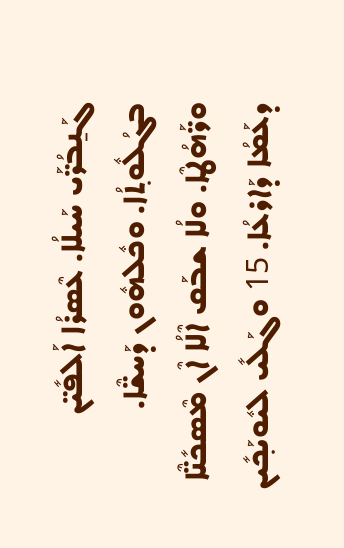ܓܰܢ̱ܒܳܖ̈ܰܝ ܚܰܝܠܳܐ. ܥܶܣܪܳܐ ܐܰܠܦܺܝ̈ܢ ܒܓܳܠܽܘܬ݂ܳܐ. ܘܟܽܠܗܽܘܢ ܕܰܚܫ̈ܶܐ. ܘܖ̈ܰܗܳܛܶܐ. ܘܠܳܐ ܫܒܰܩ ܐܶܠܳܐ ܐܶܢ ܡܶܣܟܺܢ̈ܶܐ ܕܥܰܡܳܐ ܕܰܐܪܥܳܐ. 15 ܘܓܰܠܺܝ ܠܝܽܘܝܰܟ݂ܺܝܢ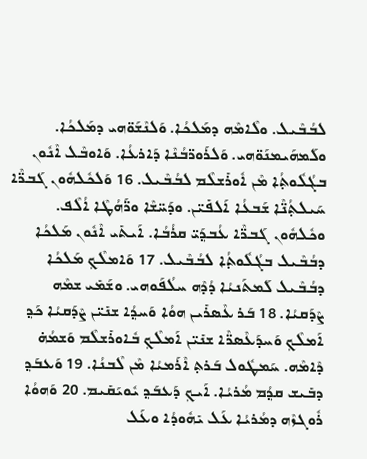ܠܒܳܒܶܝܠ. ܘܠܶܐܡܶܗ ܕܡܰܠܟܳܐ. ܘܰܠܢܶܫܰܘ̈ܗܝ ܕܡܰܠܟܳܐ. ܘܠܰܡܗܰܝܡܢܰܘ̈ܗܝ. ܘܰܠܪܰܘܖ̈ܒܳܢܶܐ ܕܰܐܪܥܳܐ. ܘܰܐܘܒܶܠ ܐܶܢܽܘܢ ܒܓܳܠܽܘܬ݂ܳܐ ܡܶܢ ܐܽܘܪܺܫܠܶܡ ܠܒܳܒܶܝܠ. 16 ܘܰܠܟܽܠܗܽܘܢ ܓܰܒܖ̈ܶܐ ܚܰܝܠܬ݂ܳܢ̈ܶܐ ܫܰܒܥܳܐ ܐܰܠܦܺܝ̈ܢ. ܘܕܰܚ̈ܫܶܐ ܘܖ̈ܰܗܳܛܶܐ ܐܳܠܶܦ. ܘܟܽܠܗܽܘܢ ܓܰܒܖ̈ܶܐ ܥܳܒܕ݂ܰܝ̈ ܩܪܳܒܳܐ. ܐܰܝܬܺܝ ܐܶܢܽܘܢ ܡܰܠܟܳܐ ܕܒܳܒܶܝܠ ܒܓܳܠܽܘܬ݂ܳܐ ܠܒܳܒܶܝܠ. 17 ܘܰܐܡܠܶܟ݂ ܡܰܠܟܳܐ ܕܒܳܒܶܝܠ ܠܰܡܬܰܢܝܳܐ ܕܳܕܶܗ ܚܠܳܦܰܘܗܝ. ܘܫܰܡܺܝ ܫܡܶܗ ܨܶܕܰܩܝܳܐ. 18 ܒܰܪ ܥܶܣܪܺܝܢ ܗܘܳܐ ܘܰܚܕ݂ܳܐ ܫܢܺܝ̈ܢ ܨܶܕܰܩܝܳܐ ܟܰܕ݂ ܐܰܡܠܶܟ݂ ܘܰܚܕܰܥܶܣܖ̈ܶܐ ܫܢܺܝ̈ܢ ܐܰܡܠܶܟ݂ ܒܽܐܘܪܺܫܠܶܡ ܘܰܫܡܳܗ̇ ܕܶܐܡܶܗ. ܚܰܡܛܽܘܠ ܒܰܪܬ݂ ܐܶܪܰܡܝܳܐ ܡܶܢ ܠܶܒܢܳܐ. 19 ܘܰܥܒܰܕ݂ ܕܒܺܝܫ ܩܕ݂ܳܡ ܡܳܪܝܳܐ. ܐܰܝܟ݂ ܕܰܥܒܰܕ݂ ܝܽܘܝܰܩܺܝܡ. 20 ܘܰܗܘܳܐ ܪܽܘܓܙܶܗ ܕܡܳܪܝܳܐ ܥܰܠ ܝܺܗܽܘܕܳܐ ܘܥܰܠ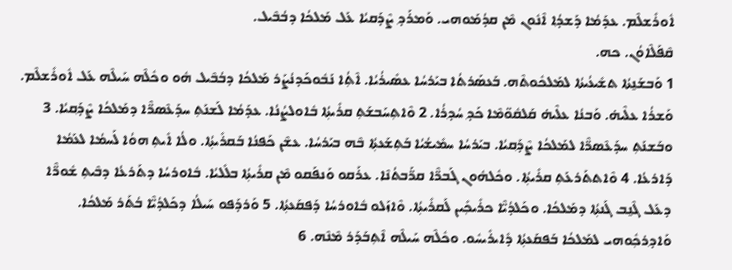ܐܽܘܪܺܫܠܶܡ. ܥܕܰܡܳܐ ܕܰܫܕ݂ܳܐ ܐܶܢܽܘܢ ܡܶܢ ܩܕܳܡܰܘܗܝ. ܘܰܡܪܰܕ݂ ܨܶܕܰܩܝܳܐ ܥܰܠ ܡܰܠܟܳܐ ܕܒܳܒܶܝܠ.
ܩܶܦܰܠܶܐܘܳܢ. ܟܗ.
1 ܘܰܒܫܰܢ̱ܬܳܐ ܬܫܺܝܥܳܝܬܳܐ ܠܡܰܠܟܽܘܬܶܗ. ܒܰܥܣܰܪܬܳܐ ܒܝܰܪܚܳܐ ܥܣܺܝܪܳܝܳܐ. ܐܶܬ݂ܳܐ ܢܰܒܽܘܟܰܕܢܳܨܰܪ ܡܰܠܟܳܐ ܕܒܳܒܶܝܠ ܗܽܘ ܘܟܽܠܶܗ ܚܰܝܠܶܗ ܥܰܠ ܐܽܘܪܺܫܠܶܡ. ܘܰܫܪܳܐ ܥܠܶܝܗ̇. ܘܰܒܢܳܐ ܥܠܶܝܗ̇ ܩܰܠܩܽܘ̈ܡܶܐ ܟܰܕ݂ ܚܳܕ݂ܪܳܐ. 2 ܘܶܐܬ݂ܚܰܒܫܰܬ݂ ܩܪܺܝܬ݂ܳܐ ܒܽܐܘܠܨܳܢܳܐ. ܥܕܰܡܳܐ ܠܰܫܢܰܬ݂ ܚܕܰܥܶܣܖ̈ܶܐ ܕܡܰܠܟܳܐ ܨܶܕ݂ܰܩܝܳܐ. 3 ܘܒܰܫܢܰܬ݂ ܚܕܰܥܶܣܖ̈ܶܐ ܠܡܰܠܟܳܐ ܨܶܕ݂ܰܩܝܳܐ. ܒܝܰܪܚܳܐ ܚܡܺܝܫܳܝܳܐ ܒܰܬ݂ܫܰܥܬ݂ܳܐ ܒܶܗ ܒܝܰܪܚܳܐ. ܥܫܶܢ ܟܰܦܢܳܐ ܒܰܩܪܺܝܬ݂ܳܐ. ܘܠܳܐ ܐܺܝܬ݂ ܗܘܳܐ ܠܰܚܡܳܐ ܠܥܰܡܳܐ ܕܰܐܪܥܳܐ. 4 ܘܶܐܬܬܰܪܥܰܬ݂ ܩܪܺܝܬ݂ܳܐ. ܘܟܽܠܗܽܘܢ ܓܰܒܖ̈ܶܐ ܩܖ̈ܰܒܬܳܢܶܐ. ܥܪܰܩܘ ܘܰܢܦܰܩܘ ܡܶܢ ܩܪܺܝܬ݂ܳܐ ܒܠܺܠܝܳܐ. ܒܽܐܘܪܚܳܐ ܕܬܰܪܥܳܐ ܕܒܶܝܬ݂ ܫܽܘܖ̈ܶܐ ܕܥܰܠ ܓܶܢ̱ܒ ܓܰܢܬ݂ܳܐ ܕܡܰܠܟܳܐ. ܘܟܰܠܕܳܝ̈ܶܐ ܟܪܺܝܟ݂ܺܝܢ ܠܰܩܪܺܝܬ݂ܳܐ. ܘܶܐܙܰܠܘ ܒܽܐܘܪܚܳܐ ܕܰܦܩܰܥܬ݂ܳܐ. 5 ܘܰܪܕܰܦܘ ܚܰܝܠܳܐ ܕܟܰܠܕܳܝ̈ܶܐ ܒܳܬܰܪ ܡܰܠܟܳܐ. ܘܰܐܕ݂ܪܟ݂ܽܘܗܝ ܠܡܰܠܟܳܐ ܒܰܦܩܰܥܬ݂ܳܐ ܕܺܐܝܪܺܝܚܽܘ. ܘܟܽܠܶܗ ܚܰܝܠܶܗ ܐܶܬ݂ܒܰܕܰܪ ܡܶܢܶܗ. 6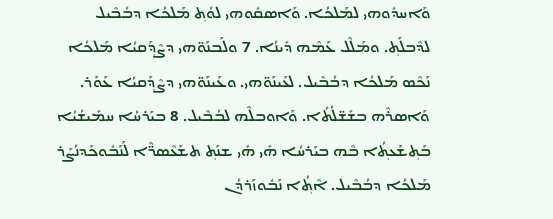ܘܰܐܚܕܽܘܗܝ ܠܡܰܠܟܳܐ. ܘܰܐܣܩܽܘܗܝ ܠܘܳܬ݂ ܡܰܠܟܳܐ ܕܒܳܒܶܝܠ ܠܕܶܒܠܰܬ݂. ܘܡܰܠܶܠ ܥܰܡܶܗ ܕܺܝܢܳܐ. 7 ܘܠܰܒܢܰܘ̈ܗܝ ܕܨܶܕ݂ܰܩܝܳܐ ܡܰܠܟܳܐ ܢܰܟܶܣ ܡܰܠܟܳܐ ܕܒܳܒܶܝܠ. ܠܥܰܝܢܰܘ̈ܗܝ. ܘܥܰܝܢܰܘ̈ܗܝ ܕܨܶܕ݂ܰܩܝܳܐ ܥܰܘܰܪ. ܘܰܐܣܪܶܗ ܒܫܺܫ̈ܠܳܬܳܐ. ܘܰܐܘܒܠܶܗ ܠܒܳܒܶܝܠ. 8 ܒܝܰܪܚܳܐ ܚܡܺܝܫܳܝܳܐ ܒܰܬ݂ܫܰܥܬ݂ܳܐ ܒܶܗ ܒܝܰܪܚܳܐ ܗܺܝ ܗܺܝ ܫܢܰܬ݂ ܬܫܰܥܶܣܖ̈ܶܐ ܠܰܢܰܒܽܘܟܰܕܢܳܨܰܪ ܡܰܠܟܳܐ ܕܒܳܒܶܝܠ. ܐܶܬ݂ܳܐ ܢܰܒܽܘܙܰܪܕܳܢ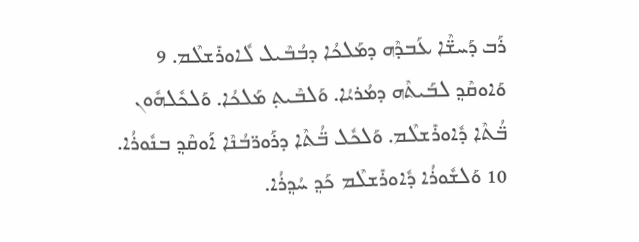ܪܰܒ ܕܰܚܫ̈ܶܐ ܥܰܒܕܶܗ ܕܡܰܠܟܳܐ ܕܒܳܒܶܝܠ ܠܽܐܘܪܺܫܠܶܡ. 9 ܘܰܐܘܩܶܕ݂ ܠܒܰܝܬܶܗ ܕܡܳܪܝܳܐ. ܘܰܠܒܶܝܬ݂ ܡܰܠܟܳܐ. ܘܰܠܟܽܠܗܽܘܢ ܒ̈ܳܬܶܐ ܕܽܐܘܪܺܫܠܶܡ. ܘܰܠܟܽܠ ܒ̈ܳܬܶܐ ܕܪܰܘܖ̈ܒܳܢܶܐ ܐܰܘܩܶܕ݂ ܒܢܽܘܪܳܐ. 10 ܘܰܠܫܽܘܪܳܐ ܕܽܐܘܪܺܫܠܶܡ ܟܰܕ݂ ܚܳܕ݂ܪܳܐ.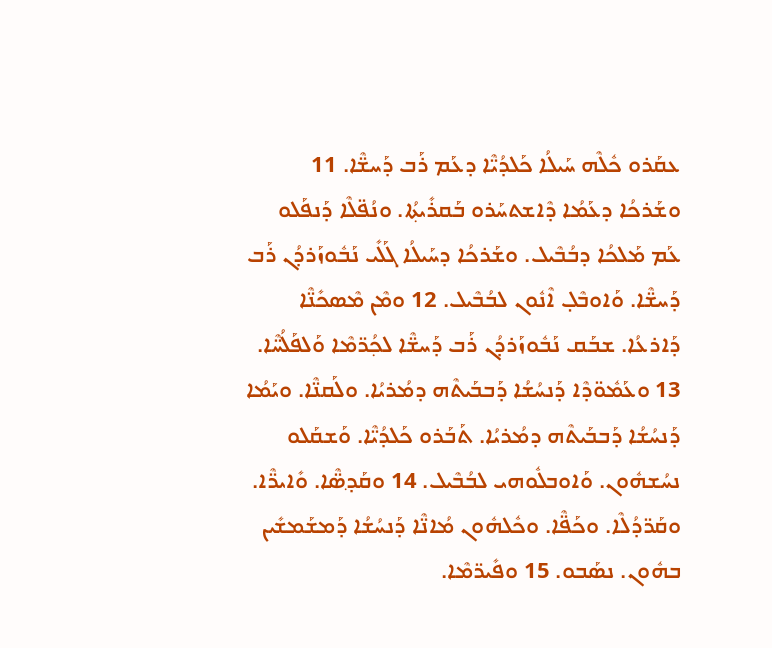ܥܩܰܪܘ ܟܽܠܶܗ ܚܰܝܠܳܐ ܟܰܠܕܳܝ̈ܶܐ ܕܥܰܡ ܪܰܒ ܕܰܚܫ̈ܶܐ. 11 ܘܫܰܪܟܳܐ ܕܥܰܡܳܐ ܕܶܐܫܬܚܰܪܘ ܒܰܩܪܺܝܬ݂ܳܐ. ܘܢܳܦ̈ܠܶܐ ܕܰܢܦܰܠܘ ܥܰܡ ܡܰܠܟܳܐ ܕܒܳܒܶܝܠ. ܘܫܰܪܟܳܐ ܕܚܰܝܠܳܐ ܓܰܠܺܝ ܢܰܒܽܘܙܰܪܕܳܢ ܪܰܒ ܕܰܚܫ̈ܶܐ. ܘܰܐܘܒܶܠ̣ ܐܶܢܽܘܢ ܠܒܳܒܶܝܠ. 12 ܘܡܶܢ ܡܶܣܟܺܢ̈ܶܐ ܕܰܐܪܥܳܐ. ܫܒܰܩ ܢܰܒܽܘܙܰܪܕܳܢ ܪܰܒ ܕܰܚܫ̈ܶܐ ܠܟ݂ܳܖ̈ܡܶܐ ܘܰܠܦܰܠܳܚ̈ܶܐ. 13 ܘܥܰܡܽܘ̈ܕܶܐ ܕܰܢܚܳܫܳܐ ܕܰܒܒܰܝܬܶܗ ܕܡܳܪܝܳܐ. ܘܠܰܩܢ̈ܶܐ. ܘܝܰܡܳܐ ܕܰܢܚܳܫܳܐ ܕܰܒܒܰܝܬܶܗ ܕܡܳܪܝܳܐ. ܬܰܒܰܪܘ ܟܰܠܕܳܝ̈ܶܐ. ܘܰܫܩܰܠܘ ܢܚܳܫܗܽܘܢ. ܘܰܐܘܒܠܽܘܗܝ ܠܒܳܒܶܝܠ. 14 ܘܩܰܕ݂ܣ̈ܶܐ. ܘܺܐܝܖ̈ܶܐ. ܘܩܰܖ̈ܕܳܠܶܐ. ܘܟܰܦ̈ܶܐ. ܘܟܽܠܗܽܘܢ ܡܳܐܢ̈ܶܐ ܕܰܢܚܳܫܳܐ ܕܰܡܫܰܡܫܺܝܢ ܒܗܽܘܢ. ܢܣܰܒܘ. 15 ܘܦܺܝܖ̈ܡܶܐ.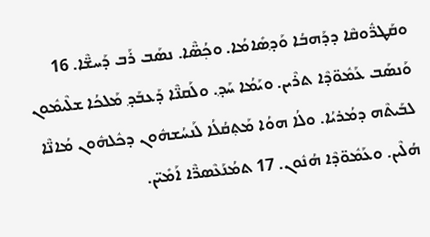ܘܩܰܛܖ̈ܽܘܩܶܐ ܕܕܰܗܒܳܐ ܘܰܕ݂ܣܺܐܡܳܐ. ܘܟ݂ܳܣ̈ܶܐ. ܢܣܰܒ ܪܰܒ ܕܰܚܫ̈ܶܐ. 16 ܘܰܢܣܰܒ ܥܰܡܽܘ̈ܕܶܐ ܬܪܶܝܢ. ܘܝܰܡܳܐ ܚܰܕ݂. ܘܠܰܩܢ̈ܶܐ ܕܰܥܒܰܕ݂ ܡܰܠܟܳܐ ܫܠܶܝܡܽܘܢ ܠܒܰܝܬܶܗ ܕܡܳܪܝܳܐ. ܘܠܳܐ ܗܘܳܐ ܡܰܬ݂ܩܳܠܳܐ ܠܰܢܚܳܫܗܽܘܢ ܕܟܽܠܗܽܘܢ ܡܳܐܢ̈ܶܐ ܗܳܠܶܝܢ. ܘܥܰܡܽܘ̈ܕܶܐ ܗܳܢܽܘܢ. 17 ܬܡܳܢܰܥܶܣܖ̈ܶܐ ܐܰܡܺܝ̈ܢ.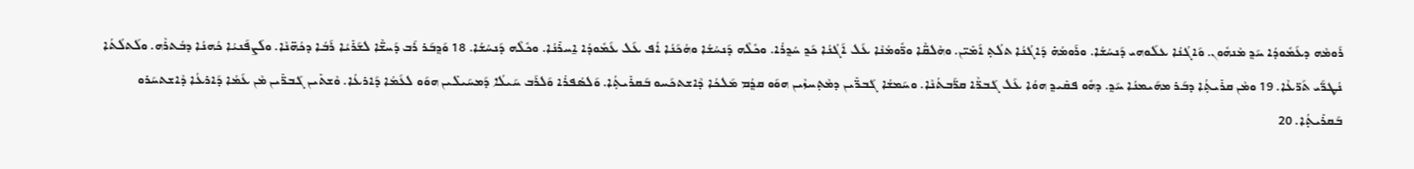ܪܰܘܡܶܗ ܕܥܰܡܽܘܕܳܐ ܚܰܕ݂ ܡܶܢܗܽܘܢ. ܘܰܐܓܳܢܳܐ ܥܠܰܘܗܝ ܕܰܢܚܳܫܳܐ. ܘܪܰܘܡܳܗ̇ ܕܰܐܓܳܢܳܐ ܬܠܳܬ݂ ܐܰܡܺܝ̈ܢ. ܘܗܶܠܩ̈ܶܐ ܘܖ̈ܽܘܡܳܢܶܐ ܥܰܠ ܐܰܓܳܢܳܐ ܟܰܕ݂ ܚܳܕ݂ܪܳܐ. ܘܟܽܠܶܗ ܕܰܢܚܳܫܳܐ ܘܗܳܟܰܢܳܐ ܐܳܦ ܥܰܠ ܥܰܡܽܘܕܳܐ ܐ̱ܚܪܺܢܳܐ. ܘܟܽܠܶܗ ܕܰܢܚܳܫܳܐ. 18 ܘܰܕ݂ܒܰܪ ܪܰܒ ܕܰܚܫ̈ܶܐ ܠܫܰܪܺܝܳܐ ܪܰܒܳܐ ܕܟܳܗ̈ܢܶܐ. ܘܠܰܨܦܰܢܝܳܐ ܟܳܗܢܳܐ ܕܒܳܬܪܶܗ. ܘܠܰܬܠܳܬܳܐ ܢܳܛܖ̈ܰܝ ܬܰܖ̈ܥܶܐ. 19 ܘܡܶܢ ܩܪܺܝܬ݂ܳܐ ܕܒܰܪ ܡܗܰܝܡܢܳܐ ܚܰܕ݂. ܕܗܽܘ ܦܩܺܝܕ݂ ܗܘܳܐ ܥܰܠ ܓܰܒܖ̈ܶܐ ܩܖ̈ܰܒܬܳܢܶܐ. ܘܚܰܡܫܳܐ ܓܰܒܖ̈ܺܝܢ ܕܡܶܬ݂ܚܙܶܝܢ ܗܘܰܘ ܩܕ݂ܳܡ ܡܰܠܟܳܐ ܕܶܐܫܬܟܰܚܘ ܒܰܩܪܺܝܬ݂ܳܐ. ܘܰܠܣܳܦܪܳܐ ܘܰܠܪܰܒ ܚܰܝܠܳܐ ܕܰܡܚܰܝܠܺܝܢ ܗܘܰܘ ܠܥܰܡܳܐ ܕܰܐܪܥܳܐ. ܘܶܫܬܺܝܢ ܓܰܒܖ̈ܺܝܢ ܡܶܢ ܥܰܡܳܐ ܕܰܐܪܥܳܐ ܕܶܐܫܬܚܰܪܘ ܒܰܩܪܺܝܬ݂ܳܐ. 20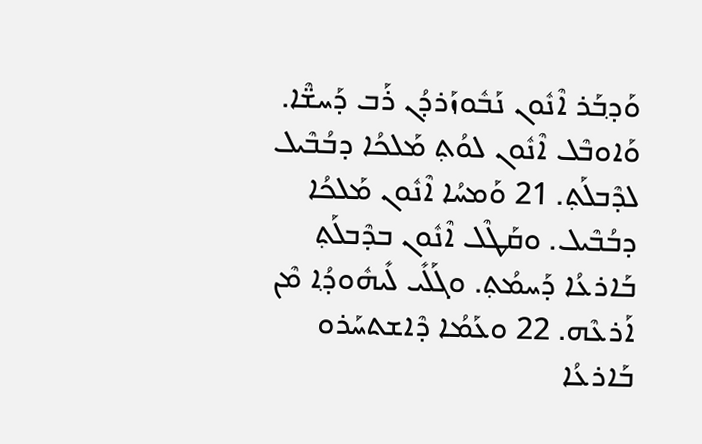ܘܰܕ݂ܒܰܪ ܐܶܢܽܘܢ ܢܰܒܽܘܙܰܪܕܳܢ ܪܰܒ ܕܰܚܫ̈ܶܐ. ܘܰܐܘܒܶܠ ܐܶܢܽܘܢ ܠܘܳܬ݂ ܡܰܠܟܳܐ ܕܒܳܒܶܝܠ ܠܕܶܒܠܰܬ݂. 21 ܘܰܡܚܳܐ ܐܶܢܽܘܢ ܡܰܠܟܳܐ ܕܒܳܒܶܝܠ. ܘܩܰܛܶܠ ܐܶܢܽܘܢ ܒܕܶܒܠܰܬ݂ ܒܰܐܪܥܳܐ ܕܰܚܡܳܬ݂. ܘܓܰܠܺܝ ܠܺܝܗܽܘܕ݂ܳܐ ܡܶܢ ܐܰܪܥܶܗ. 22 ܘܥܰܡܳܐ ܕܶܐܫܬܚܰܪܘ ܒܰܐܪܥܳܐ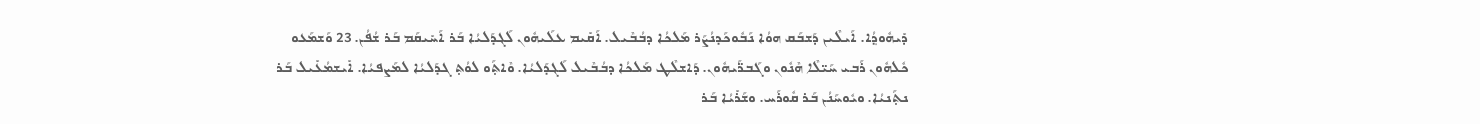ܕܺܝܗܽܘܕ݂ܳܐ. ܐܰܝܠܶܝܢ ܕܰܫܒܰܩ ܗܘܳܐ ܢܰܒܽܘܟܰܕܢܳܨܰܪ ܡܰܠܟܳܐ ܕܒܳܒܶܝܠ. ܐܰܩܺܝܡ ܥܠܰܝܗܽܘܢ ܠܰܓܕܰܠܝܳܐ ܒܰܪ ܐܰܚܺܝܩܰܡ ܒܰܪ ܫܳܦܳܢ. 23 ܘܰܫܡܰܥܘ ܟܽܠܗܽܘܢ ܪܰܒܝ ܚܰܝ̈ܠܶܐ ܗܶܢܽܘܢ ܘܓܰܒܖ̈ܰܝܗܽܘܢ. ܕܰܐܫܠܶܛ ܡܰܠܟܳܐ ܕܒܳܒܶܝܠ ܠܰܓܕܰܠܝܳܐ. ܘܶܐܬ݂ܰܘ ܠܘܳܬ݂ ܓܕܰܠܝܳܐ ܠܡܰܨܦܝܳܐ. ܐܺܝܫܡܳܥܺܝܠ ܒܰܪ ܢܬ݂ܰܢܝܳܐ. ܘܝܽܘܚܰܢܳܢ ܒܰܪ ܩܽܘܪܰܚ. ܘܫܰܪܺܝܳܐ ܒܰܪ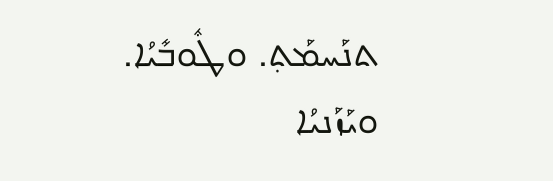ܬܢܰܚܡܰܬ݂. ܘܛܽܘܒܺܝܳܐ. ܘܝܰܙܰܢܝܳܐ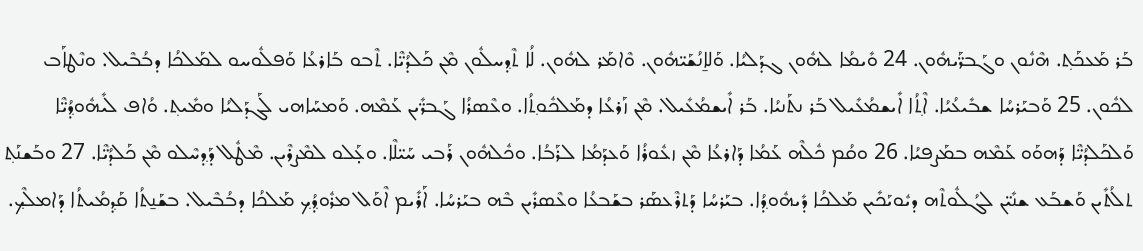ܒܰܪ ܡܰܥܟܰܬ݂. ܗܶܢܽܘܢ ܘܓܰܒܖ̈ܰܝܗܽܘܢ. 24 ܘܺܝܡܳܐ ܠܗܽܘܢ ܓܕܰܠܝܳܐ. ܘܰܠܐ̱ܢܳܫܰܝ̈ܗܽܘܢ. ܘܶܐܡܰܪ ܠܗܽܘܢ. ܠܳܐ ܬܶܕ݂ܚܠܽܘܢ ܡܶܢ ܟܰܠܕܳܝ̈ܶܐ. ܬܶܒܘ ܒܰܐܪܥܳܐ ܘܰܦܠܽܘܚܘ ܠܡܰܠܟܳܐ ܕܒܳܒܶܝܠ. ܘܢܶܛܐܰܒ ܠܟܽܘܢ. 25 ܘܰܒܝܰܪܚܳܐ ܫܒܺܝܥܳܝܳܐ. ܐܶܬ݂ܳܐ ܐܺܝܫܡܳܥܺܝܠ ܒܰܪ ܢܬܰܢܝܳܐ. ܒܰܪ ܐܺܝܫܡܳܥܺܝܠ. ܡܶܢ ܙܰܪܥܳܐ ܕܡܰܠܟܽܘܬ݂ܳܐ. ܘܥܶܣܪܳܐ ܓܰܒܖ̈ܺܝܢ ܥܰܡܶܗ. ܘܰܡܚܰܐܗܝ ܠܰܓܕܰܠܝܳܐ ܘܡܺܝܬ݂. ܘܳܐܦ ܠܺܝܗܽܘܕ݂ܳܝ̈ܶܐ ܘܰܠܟܰܠܕܳܝ̈ܶܐ ܕܰܗܘܰܘ ܥܰܡܶܗ ܒܡܰܨܦܝܳܐ. 26 ܘܩܳܡ ܟܽܠܶܗ ܥܰܡܳܐ ܕܰܐܪܥܳܐ ܡܶܢ ܙܥܽܘܪܳܐ ܘܰܥܕܰܡܳܐ ܠܪܰܒܳܐ. ܘܟܽܠܗܽܘܢ ܪܰܒܝ ܚܰܝ̈ܠܶܐ. ܘܥ̣ܰܠܘ ܠܡܶܨܪܶܝܢ. ܡܶܛܽܠ ܕܰܕ݂ܚܶܠܘ ܡܶܢ ܟܰܠܕܳܝ̈ܶܐ. 27 ܘܒܰܫܢܰܬ݂ ܬܠܳܬܺܝܢ ܘܰܫܒܰܥ ܫܢܺܝ̈ܢ ܠܓܳܠܽܘܬܶܗ ܕܝܽܘܝܰܟܺܝܢ ܡܰܠܟܳܐ ܕܺܝܗܽܘܕ݂ܳܐ. ܒܝܰܪܚܳܐ ܕܰܬܪܶܥܣܰܪ ܒܫܰܒܥܳܐ ܘܥܶܣܪܺܝܢ ܒܶܗ ܒܝܰܪܚܳܐ. ܐܰܪܺܝܡ ܐܶܘܰܠ ܡܪܽܘܕ݂ܳܟ݂ ܡܰܠܟܳܐ ܕܒܳܒܶܝܠ. ܒܫܰܢ̱ܬܳܐ ܩܰܕ݂ܡܳܝܬܳܐ ܕܰܐܡܠܶܟ݂.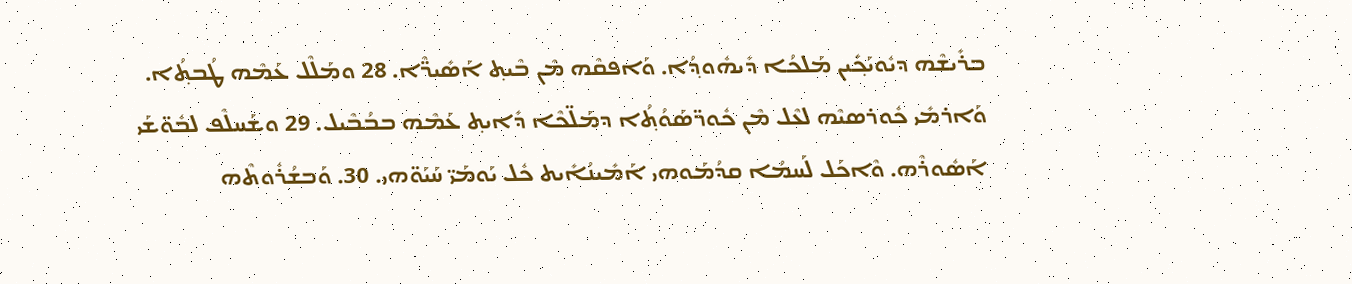ܒܪܺܝܫܶܗ ܕܝܽܘܝܰܟ݂ܺܝܢ ܡܰܠܟܳܐ ܕܺܝܗܽܘܕ݂ܳܐ. ܘܰܐܦܩܶܗ ܡܶܢ ܒܶܝܬ݂ ܐܰܣܺܝܖ̈ܶܐ. 28 ܘܡܰܠܶܠ ܥܰܡܶܗ ܛܳܒܬ݂ܳܐ. ܘܰܐܪܡܺܝ ܟܽܘܪܣܝܶܗ ܠܥܶܠ ܡܶܢ ܟܽܘܖ̈ܣܰܘܳܬ݂ܳܐ ܕܡܰܠ̈ܟܶܐ ܕܺܐܝܬ݂ ܥܰܡܶܗ ܒܒܳܒܶܝܠ. 29 ܘܫܰܚܠܶܦ ܠܒܽܘ̈ܫܰܝ ܐܰܣܽܘܪܶܗ. ܘܶܐܟܰܠ ܠܰܚܡܳܐ ܩܕܳܡܰܘܗܝ ܐܰܡܺܝܢܳܐܺܝܬ ܟܽܠ ܝܰܘܡܰܝ̈ ܚܰܝܰܘ̈ܗܝ. 30. ܘܰܒܫܳܪܽܘܬܶܗ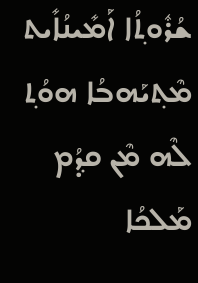ܫܳܪܽܘܬ݂ܳܐ ܐܰܡܺܝܢܳܐܺܝܬ ܡܶܬ݂ܝܰܗܒܳܐ ܗܘܳܬ݂ ܠܶܗ ܡܶܢ ܩܕ݂ܳܡ ܡܰܠܟܳܐ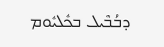ܕܒܳܒܶܝܠ ܒܟܽܠܝܽܘܡ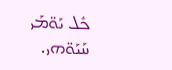ܟܽܠ ܝܰܘ̈ܡܰܝ ܚܰܝܰܘ̈ܗܝ.